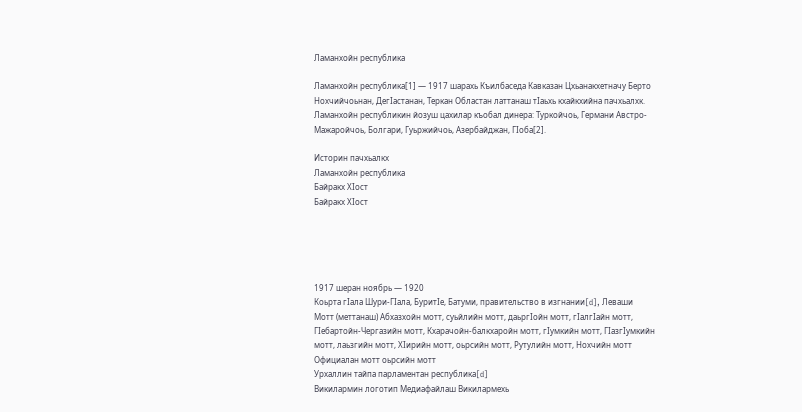Ламанхойн республика

Ламанхойн республика[1] — 1917 шарахь Къилбаседа Кавказан Цхьанакхетначу Берто Нохчийчоьнан, ДегӀастанан, Теркан Областан латтанаш тIаьхь кхайкхийна пачхьалхк. Ламанхойн республикин йозуш цахилар къобал динера: Туркойчоь, Германи Австро-Мажаройчоь, Болгари, Гуьржийчоь, Азербайджан, ГӀоба[2].

Историн пачхьалкх
Ламанхойн республика
Байракх ХӀост
Байракх ХӀост





1917 шеран ноябрь — 1920
Коьрта гӀала Шури-ГӀала, БуритӀе, Батуми, правительство в изгнании[d], Леваши
Мотт (меттанаш) Абхазхойн мотт, суьйлийн мотт, даьргӀойн мотт, гӏалгӏайн мотт, ГIебартойн-Чергазийн мотт, Кхарачойн-балкхаройн мотт, гӀумкийн мотт, ГӀазгӀумкийн мотт, лаьзгийн мотт, ХӀирийн мотт, оьрсийн мотт, Рутулийн мотт, Нохчийн мотт
Официалан мотт оьрсийн мотт
Урхаллин тайпа парламентан республика[d]
Викилармин логотип Медиафайлаш Викилармехь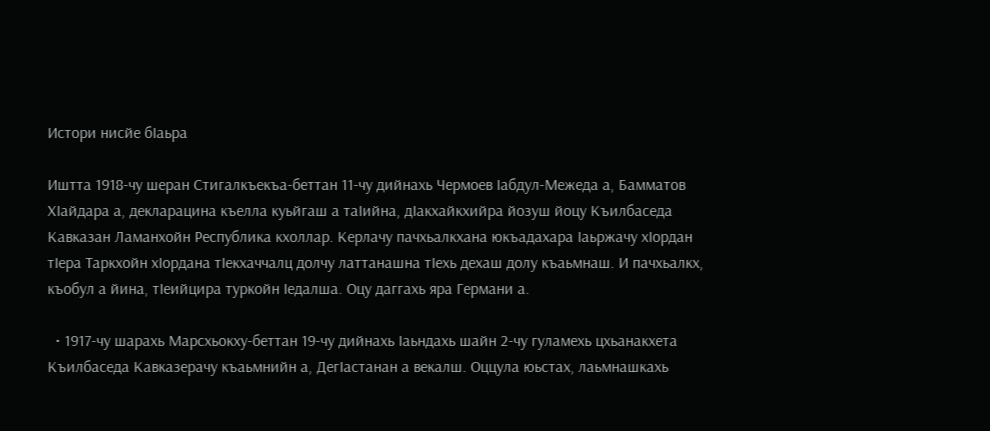Истори нисйе бӀаьра

Иштта 1918-чу шеран Стигалкъекъа-беттан 11-чу дийнахь Чермоев Iабдул-Межеда а, Бамматов ХӀайдара а, декларацина къелла куьйгаш а таӀийна, дӀакхайкхийра йозуш йоцу Къилбаседа Кавказан Ламанхойн Республика кхоллар. Керлачу пачхьалкхана юкъадахара Ӏаьржачу хӀордан тӀера Таркхойн хӀордана тӀекхаччалц долчу латтанашна тӀехь дехаш долу къаьмнаш. И пачхьалкх, къобул а йина, тӀеийцира туркойн Ӏедалша. Оцу даггахь яра Германи а.

  • 1917-чу шарахь Марсхьокху-беттан 19-чу дийнахь Ӏаьндахь шайн 2-чу гуламехь цхьанакхета Къилбаседа Кавказерачу къаьмнийн а, ДегӀастанан а векалш. Оццула юьстах, лаьмнашкахь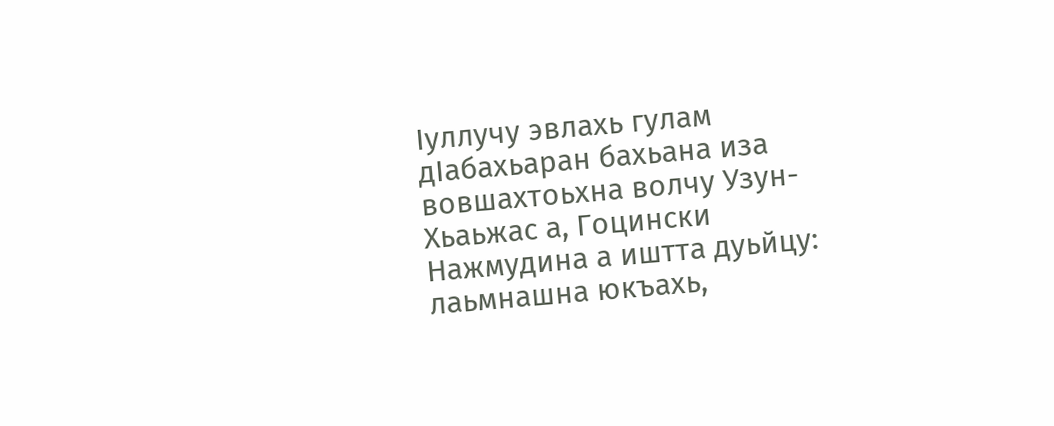Ӏуллучу эвлахь гулам дӀабахьаран бахьана иза вовшахтоьхна волчу Узун-Хьаьжас а, Гоцински Нажмудина а иштта дуьйцу: лаьмнашна юкъахь,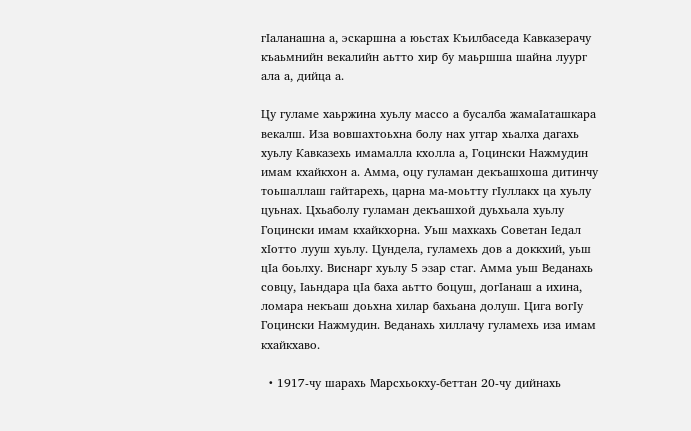гӀаланашна а, эскаршна а юьстах Къилбаседа Кавказерачу къаьмнийн векалийн аьтто хир бу маьршша шайна луург ала а, дийца а.

Цу гуламе хаьржина хуьлу массо а бусалба жамаӀаташкара векалш. Иза вовшахтоьхна болу нах уггар хьалха дагахь хуьлу Кавказехь имамалла кхолла а, Гоцински Нажмудин имам кхайкхон а. Амма, оцу гуламан декъашхоша дитинчу тоьшаллаш гайтарехь, царна ма-моьтту гӀуллакх ца хуьлу цуьнах. Цхьаболу гуламан декъашхой дуьхьала хуьлу Гоцински имам кхайкхорна. Уьш махкахь Советан Ӏедал хӀотто лууш хуьлу. Цундела, гуламехь дов а доккхий, уьш цӀа боьлху. Виснарг хуьлу 5 эзар стаг. Амма уьш Веданахь совцу, Ӏаьндара цӀа баха аьтто боцуш, догӀанаш а ихина, ломара некъаш доьхна хилар бахьана долуш. Цига вогӀу Гоцински Нажмудин. Веданахь хиллачу гуламехь иза имам кхайкхаво.

  • 1917-чу шарахь Марсхьокху-беттан 20-чу дийнахь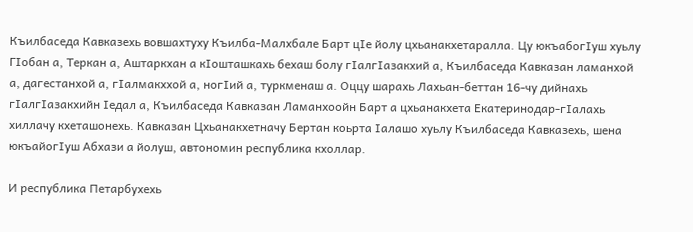Къилбаседа Кавказехь вовшахтуху Къилба-Малхбале Барт цӀе йолу цхьанакхетаралла. Цу юкъабогӀуш хуьлу ГӀобан а, Теркан а, Аштаркхан а кӀошташкахь бехаш болу гӀалгӀазакхий а, Къилбаседа Кавказан ламанхой а, дагестанхой а, гӀалмакххой а, ногӀий а, туркменаш а. Оццу шарахь Лахьан-беттан 16-чу дийнахь гӀалгӀазакхийн Ӏедал а, Къилбаседа Кавказан Ламанхоойн Барт а цхьанакхета Екатеринодар-гӀалахь хиллачу кхеташонехь. Кавказан Цхьанакхетначу Бертан коьрта Ӏалашо хуьлу Къилбаседа Кавказехь, шена юкъайогӀуш Абхази а йолуш, автономин республика кхоллар.

И республика Петарбухехь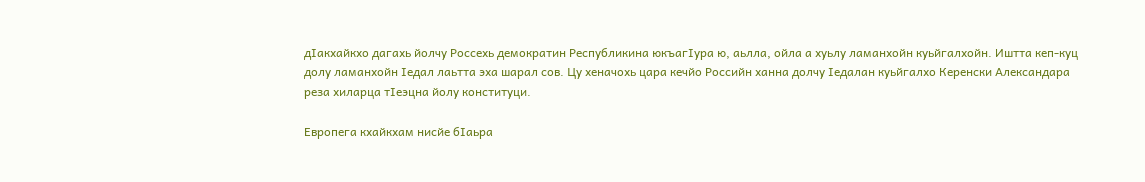дӀакхайкхо дагахь йолчу Россехь демократин Республикина юкъагӀура ю, аьлла, ойла а хуьлу ламанхойн куьйгалхойн. Иштта кеп-куц долу ламанхойн Ӏедал лаьтта эха шарал сов. Цу хеначохь цара кечйо Российн ханна долчу Ӏедалан куьйгалхо Керенски Александара реза хиларца тӀеэцна йолу конституци.

Европега кхайкхам нисйе бӀаьра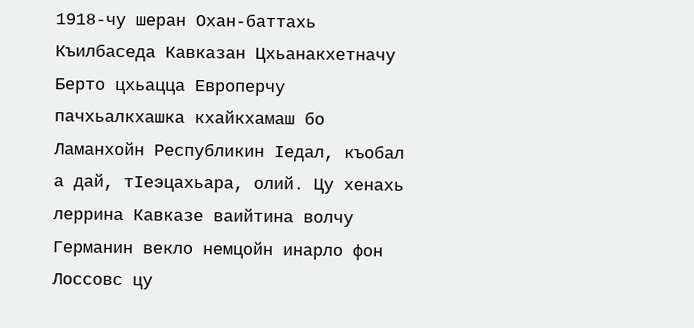1918-чу шеран Охан-баттахь Къилбаседа Кавказан Цхьанакхетначу Берто цхьацца Европерчу пачхьалкхашка кхайкхамаш бо Ламанхойн Республикин Ӏедал, къобал а дай, тӀеэцахьара, олий. Цу хенахь леррина Кавказе ваийтина волчу Германин векло немцойн инарло фон Лоссовс цу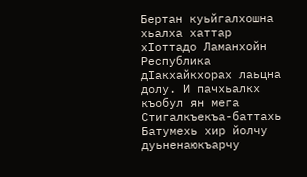Бертан куьйгалхошна хьалха хаттар хӀоттадо Ламанхойн Республика дӀакхайкхорах лаьцна долу. И пачхьалкх къобул ян мега Стигалкъекъа-баттахь Батумехь хир йолчу дуьненаюкъарчу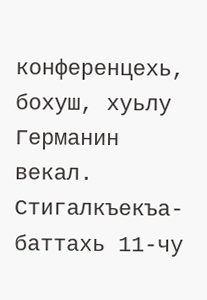конференцехь, бохуш, хуьлу Германин векал. Стигалкъекъа-баттахь 11-чу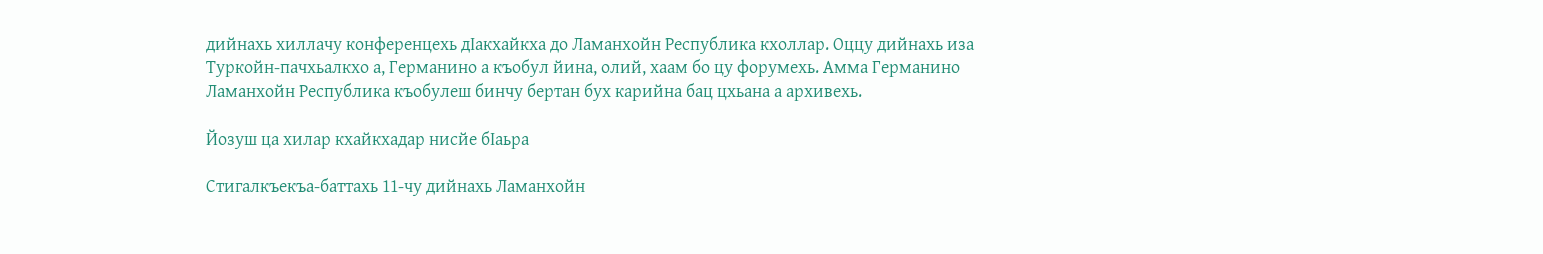дийнахь хиллачу конференцехь дӀакхайкха до Ламанхойн Республика кхоллар. Оццу дийнахь иза Туркойн-пачхьалкхо а, Германино а къобул йина, олий, хаам бо цу форумехь. Амма Германино Ламанхойн Республика къобулеш бинчу бертан бух карийна бац цхьана а архивехь.

Йозуш ца хилар кхайкхадар нисйе бӀаьра

Стигалкъекъа-баттахь 11-чу дийнахь Ламанхойн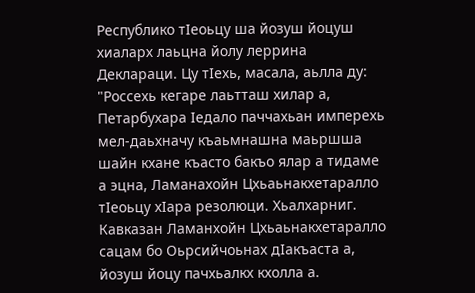Республико тӀеоьцу ша йозуш йоцуш хиаларх лаьцна йолу леррина Деклараци. Цу тӀехь, масала, аьлла ду: "Россехь кегаре лаьтташ хилар а, Петарбухара Ӏедало паччахьан имперехь мел-даьхначу къаьмнашна маьршша шайн кхане къасто бакъо ялар а тидаме а эцна, Ламанахойн Цхьаьнакхетаралло тӀеоьцу хӀара резолюци. Хьалхарниг. Кавказан Ламанхойн Цхьаьнакхетаралло сацам бо Оьрсийчоьнах дӀакъаста а, йозуш йоцу пачхьалкх кхолла а.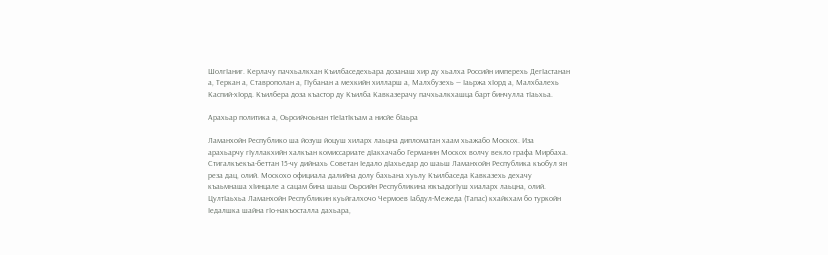ШолгӀаниг. Керлачу пачхьалкхан Къилбаседехьара дозанаш хир ду хьалха Российн имперехь ДегӀастанан а, Теркан а, Ставрополан а, ГӀубанан а мехкийн хилларш а, Малхбузехь — Ӏаьржа хӀорд а, Малхбалехь Каспий-хӀорд. Къилбера доза къастор ду Къилба Кавказерачу пачхьалкхашца барт бинчулла тӀаьхьа.

Арахьар политика а, Оьрсийчоьнан тӀеӀатӀкъам а нисйе бӀаьра

Ламанхойн Республико ша йозуш йоцуш хиларх лаьцна дипломатан хаам хьажабо Москох. Иза арахьарчу гӀуллакхийн халкъан комиссариате дӀакхачабо Германин Москох волчу векло графа Мирбаха. Стигалкъекъа-беттан 15-чу дийнахь Советан Ӏедало дӀахьедар до шаьш Ламанхойн Республика къобул ян реза дац, олий. Москохо официала далийна долу бахьана хуьлу Къилбаседа Кавказехь дехачу къаьмнаша хӀинцале а сацам бина шаьш Оьрсийн Республикина юкъадогӀуш хиаларх лаьцна, олий. ЦултӀаьхьа Ламанхойн Республикин куьйгалхочо Чермоев Ӏабдул-Межеда (Тапас) кхайкхам бо туркойн Ӏедалшка шайна гӀо-накъосталла дахьара,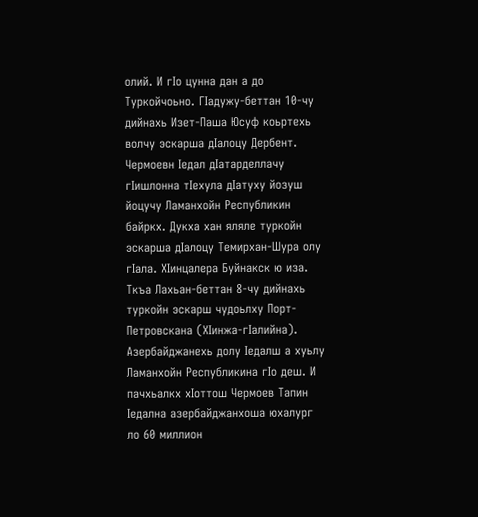олий. И гӀо цунна дан а до Туркойчоьно. ГӀадужу-беттан 10-чу дийнахь Изет-Паша Юсуф коьртехь волчу эскарша дӀалоцу Дербент. Чермоевн Ӏедал дӀатарделлачу гӀишлонна тӀехула дӀатуху йозуш йоцучу Ламанхойн Республикин байркх. Дукха хан яляле туркойн эскарша дӀалоцу Темирхан-Шура олу гӀала. ХӀинцалера Буйнакск ю иза. Ткъа Лахьан-беттан 8-чу дийнахь туркойн эскарш чудоьлху Порт-Петровскана (ХӀинжа-гӀалийна). Азербайджанехь долу Ӏедалш а хуьлу Ламанхойн Республикина гӀо деш. И пачхьалкх хӀоттош Чермоев Тапин Ӏедална азербайджанхоша юхалург ло 60 миллион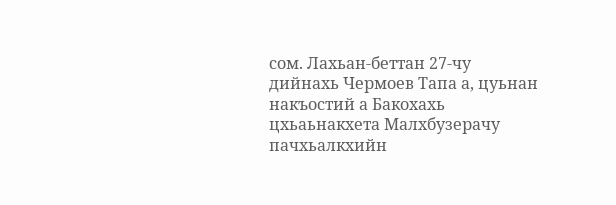сом. Лахьан-беттан 27-чу дийнахь Чермоев Тапа а, цуьнан накъостий а Бакохахь цхьаьнакхета Малхбузерачу пачхьалкхийн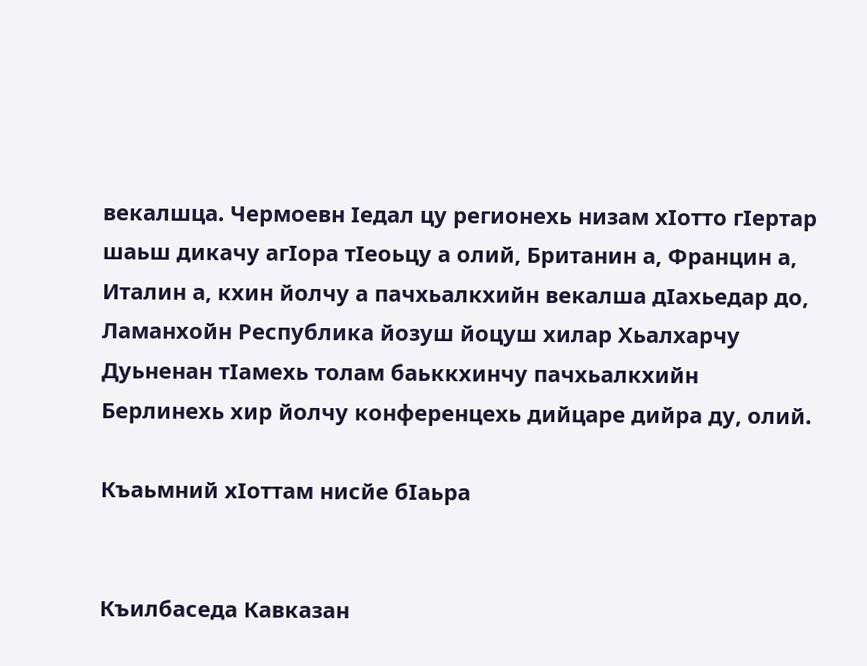векалшца. Чермоевн Ӏедал цу регионехь низам хӀотто гӀертар шаьш дикачу агӀора тӀеоьцу а олий, Британин а, Францин а, Италин а, кхин йолчу а пачхьалкхийн векалша дӀахьедар до, Ламанхойн Республика йозуш йоцуш хилар Хьалхарчу Дуьненан тӀамехь толам баьккхинчу пачхьалкхийн Берлинехь хир йолчу конференцехь дийцаре дийра ду, олий.

Къаьмний хӀоттам нисйе бӀаьра


Къилбаседа Кавказан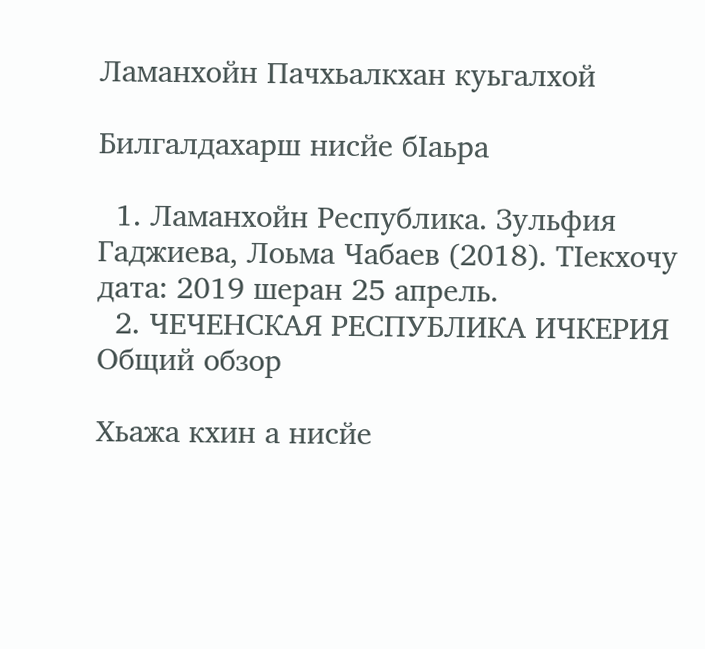Ламанхойн Пачхьалкхан куьгалхой

Билгалдахарш нисйе бӀаьра

  1. Ламанхойн Республика. Зульфия Гаджиева, Лоьма Чабаев (2018). ТӀекхочу дата: 2019 шеран 25 апрель.
  2. ЧЕЧЕНСКАЯ РЕСПУБЛИКА ИЧКЕРИЯ Общий обзор

Хьажа кхин а нисйе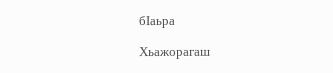бӀаьра

Хьажорагаш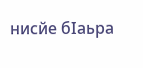нисйе бӀаьра